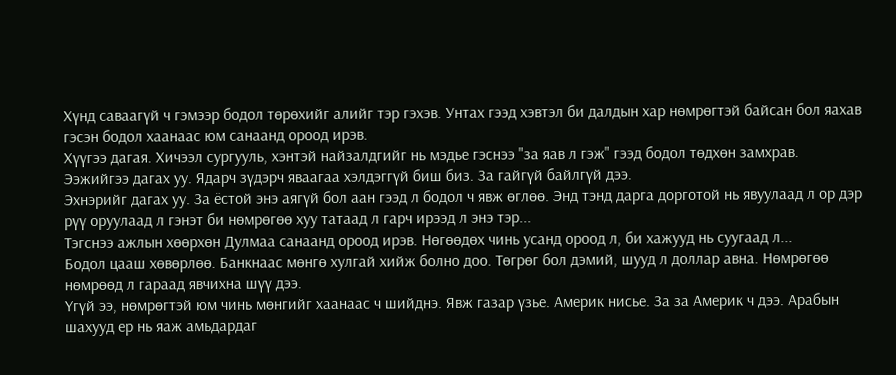Хүнд саваагүй ч гэмээр бодол төрөхийг алийг тэр гэхэв. Унтах гээд хэвтэл би далдын хар нөмрөгтэй байсан бол яахав гэсэн бодол хаанаас юм санаанд ороод ирэв.
Хүүгээ дагая. Хичээл сургууль, хэнтэй найзалдгийг нь мэдье гэснээ "за яав л гэж" гээд бодол төдхөн замхрав.
Ээжийгээ дагах уу. Ядарч зүдэрч яваагаа хэлдэггүй биш биз. За гайгүй байлгүй дээ.
Эхнэрийг дагах уу. За ёстой энэ аягүй бол аан гээд л бодол ч явж өглөө. Энд тэнд дарга дорготой нь явуулаад л ор дэр рүү оруулаад л гэнэт би нөмрөгөө хуу татаад л гарч ирээд л энэ тэр...
Тэгснээ ажлын хөөрхөн Дулмаа санаанд ороод ирэв. Нөгөөдөх чинь усанд ороод л, би хажууд нь суугаад л...
Бодол цааш хөвөрлөө. Банкнаас мөнгө хулгай хийж болно доо. Төгрөг бол дэмий, шууд л доллар авна. Нөмрөгөө нөмрөөд л гараад явчихна шүү дээ.
Үгүй ээ, нөмрөгтэй юм чинь мөнгийг хаанаас ч шийднэ. Явж газар үзье. Америк нисье. За за Америк ч дээ. Арабын шахууд ер нь яаж амьдардаг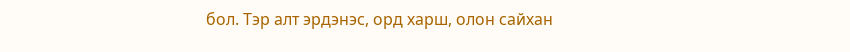бол. Тэр алт эрдэнэс, орд харш, олон сайхан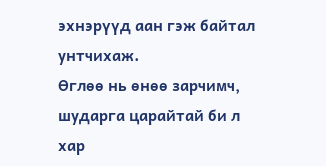эхнэрүүд аан гэж байтал унтчихаж.
Өглөө нь өнөө зарчимч, шударга царайтай би л хар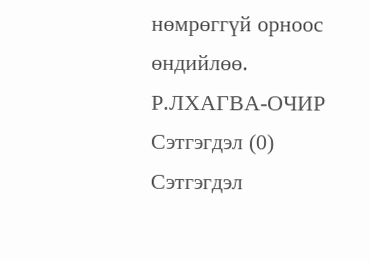нөмрөггүй орноос өндийлөө.
Р.ЛХАГВА-ОЧИР
Сэтгэгдэл (0)
Сэтгэгдэл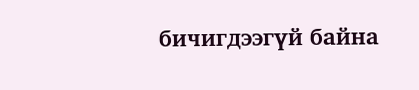бичигдээгүй байна